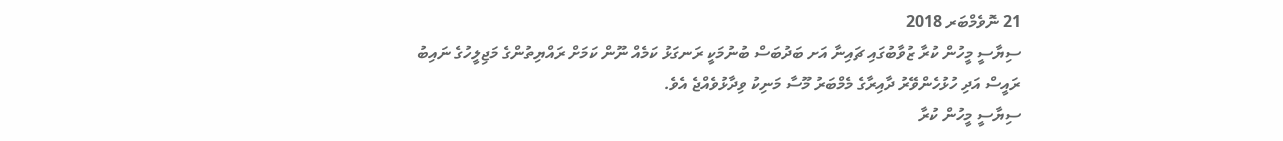21 ނޮވެމްބަރ 2018
ސިޔާސީ މީހުން ކުރާ ޒުވާބުގައި ޗައިނާ އަށ ބަދުބަސް ބުނުމަކީ ރަނގަޅު ކަމެއް ނޫން ކަމަށް ރައްޔިތުންގެ މަޖިލީހުގެ ނައިބު ރައީސް އަދި ހުޅުހެންވޭރު ދާއިރާގެ މެމްބަރު މޫސާ މަނިކު ވިދާޅުވެއްޖެ އެވެ.
ސިޔާސީ މީހުން ކުރާ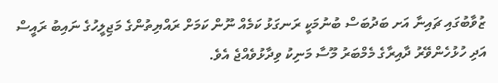ޒުވާބުގައި ޗައިނާ އަށ ބަދުބަސް ބުނުމަކީ ރަނގަޅު ކަމެއް ނޫން ކަމަށް ރައްޔިތުންގެ މަޖިލީހުގެ ނައިބު ރައީސް އަދި ހުޅުހެންވޭރު ދާއިރާގެ މެމްބަރު މޫސާ މަނިކު ވިދާޅުވެއްޖެ އެވެ.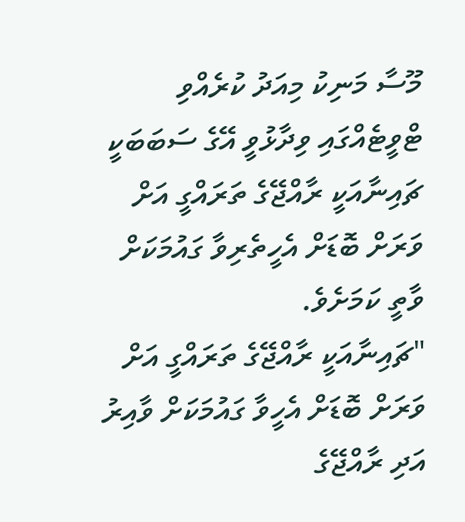މޫސާ މަނިކު މިއަދު ކުރެއްވި ޓްވީޓެއްގައި ވިދާޅުވީ އޭގެ ސަބަބަކީ ޗައިނާއަކީ ރާއްޖޭގެ ތަރައްގީ އަށް ވަރަށް ބޮޑަށް އެހީތެރިވާ ގައުމަކަށް ވާތީ ކަމަށެވެ.
"ޗައިނާއަކީ ރާއްޖޭގެ ތަރައްގީ އަށް ވަރަށް ބޮޑަށް އެހީވާ ގައުމަކަށް ވާއިރު އަދި ރާއްޖޭގެ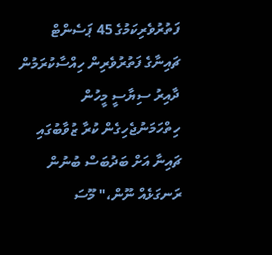ފަތުރުވެރިކަމުގެ 45 ޕަސެންޓް ޗައިނާގެ ފަތުރުވެރިން ހިއްސާކުރަމުން ދާއިރު ސިޔާސީ މީހުން ހިތްހަމަނުޖެހިގެން ކުރާ ޒުވާބުގައި ޗައިނާ އަށް ބަދުބަސް ބުނުން ރަނގަޅެއް ނޫން،" މޫސަ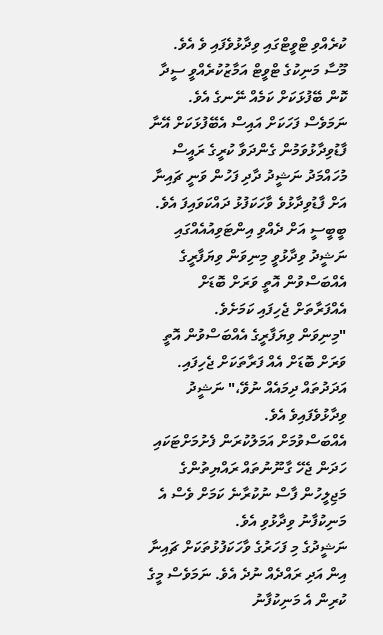ކުރެއްވި ޓްވީޓްގައި ވިދާޅުވެފައި ވެ އެވެ.
މޫސާ މަނިކުގެ ޓްވީޓް އަމާޒުކުރެއްވީ ސީދާ ކޮން ބޭފުޅަކަށް ކަމެއް ނޭނގެ އެވެ. ނަމަވެސް ފަހަކަށް އައިސް އެބޭފުޅަކަށް އޭނާ ފާޑުވިދާޅުވަމުން ގެންދަވާ ކުރީގެ ރައީސް މުހައްމަދު ނަޝީދު ދާދި ފަހުން ވަނީ ޗައިނާ އަށް ފާޑުވިދާޅުވެ ވާހަކަފުޅު ދައްކަވައިފަ އެވެ.
ބީބީސީ އަށް ދެއްވި އިންޓަވިއުއެއްގައި ނަޝީދު ވިދާޅުވީ މިނިވަން ވިޔަފާރީގެ އެއްބަސްވުން އޮތީ ވަރަށް ބޮޑަށް އެއްފަރާތަށް ޖެހިފައި ކަމަށެވެ.
"މިނިވަން ވިޔަފާރީގެ އެއްބަސްވުން އޮތީ ވަރަށް ބޮޑަށް އެއް ފަރާތަކަށް ޖެހިފައި. އަދަދުތައް ދިމައެއް ނުވޭ،" ނަޝީދު ވިދާޅުވެފައިވެ އެވެ.
އެއްބަސްވުމަށް އަމަލުކުރަން ފެށުމަށްޓަކައި ހަދަން ޖެހޭ ގާނޫނުތައް ރައްޔިތުންގެ މަޖިލީހުން ފާސް ނުކުރާނެ ކަމަށް ވެސް އެ މަނިކުފާނު ވިދާޅުވި އެވެ.
ނަޝީދުގެ މި ފަހަރުގެ ވާހަކަފުޅުތަކަށް ޗައިނާ އިން އަދި ރައްދެއް ނުދެ އެވެ. ނަމަވެސް މީގެ ކުރިން އެ މަނިކުފާނު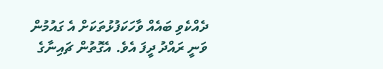ދެއްކެވި ބައެއް ވާހަކަފުޅުތަކަށް އެ ގައުމުން ވަނީ ރައްދު ދީފަ އެވެ. އެގޮތުން ޗައިނާގެ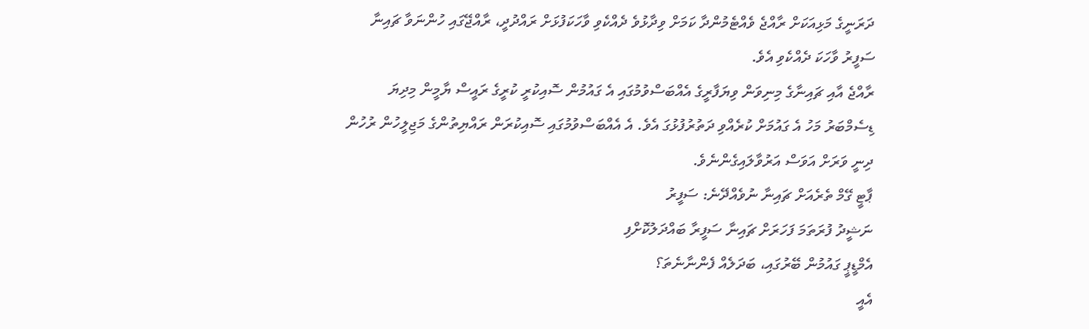ދަރަނީގެ މަޅިއަކަށް ރާއްޖެ ވެއްޓެމުންދާ ކަމަށް ވިދާޅުވެ ދެއްކެވި ވާހަކަފުޅަށް ރައްދުދީ، ރާއްޖޭގައި ހުންނަވާ ޗައިނާ ސަފީރު ވާހަކަ ދެއްކެވި އެވެ.
ރާއްޖެ އާއި ޗައިނާގެ މިނިވަން ވިޔަފާރީގެ އެއްބަސްވުމުގައި އެ ގައުމުން ސޮއިކުރީ ކުރީގެ ރައީސް ޔާމީން މިދިޔަ ޑިސެމްބަރު މަހު އެ ގައުމަށް ކުރެއްވި ދަތުރުފުޅުގަ އެވެ. އެ އެއްބަސްވުމުގައި ސޮއިކުރަން ރައްޔިތުންގެ މަޖިލީހުން ރުހުން ދިނީ ވަރަށް އަވަސް އަރުވާލައިގެންނެވެ.
ޕާޓީ ގޭމް ތެރެއަށް ޗައިނާ ނުވެއްދޭނެ: ސަފީރު
ނަޝީދު ފުރަތަމަ ފަހަރަށް ޗައިނާ ސަފީރާ ބައްދަލުކޮށްފި
އެމްޑީޕީ ގައުމުން ބޭރުގައި، ބަދަލެއް ފެންނާނެތަ؟
އެއީ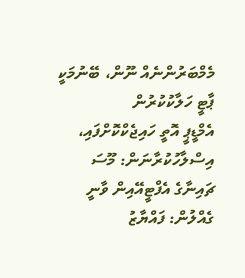މެމްބަރުންނެއް ނޫން، ބޭނުމަކީ ޕާޓީ ހަލާކުކުރުން
އެމްޑީޕީ އޮތީ ހައިޖެކްކޮށްފައި، އިސްލާހުކުރާނަން: މޫސަ
ޗައިނާގެ އެފްޓީއޭއިން ވާނީ ގެއްލުން: ފައްޔާޒު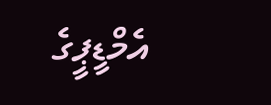އެމްޑީޕީގެ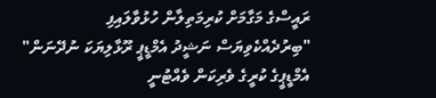ރައީސްގެ މަގާމަށް ކުރިމަތިލާން ހުޅުވާލައިފި
"ބިރުދެއްކެވިޔަސް ނަޝީދު އެމްޑީޕީ ރޫޅާލިޔަކަ ނުދޭނަން"
އެމްޑީޕީގެ ކުރީގެ ވެރިކަން ވެއްޓުނީ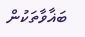ބަޣާވާތަކުން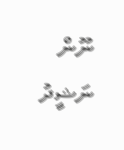ނޫން
ނަޝީދު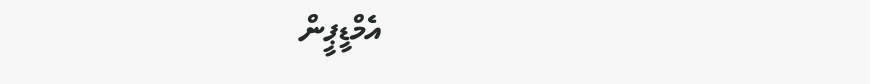އެމްޑީޕީން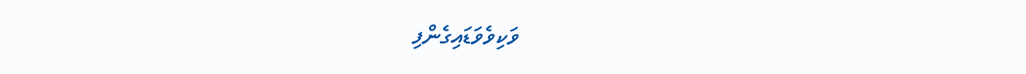ވަކިވެވަޑައިގެންފި